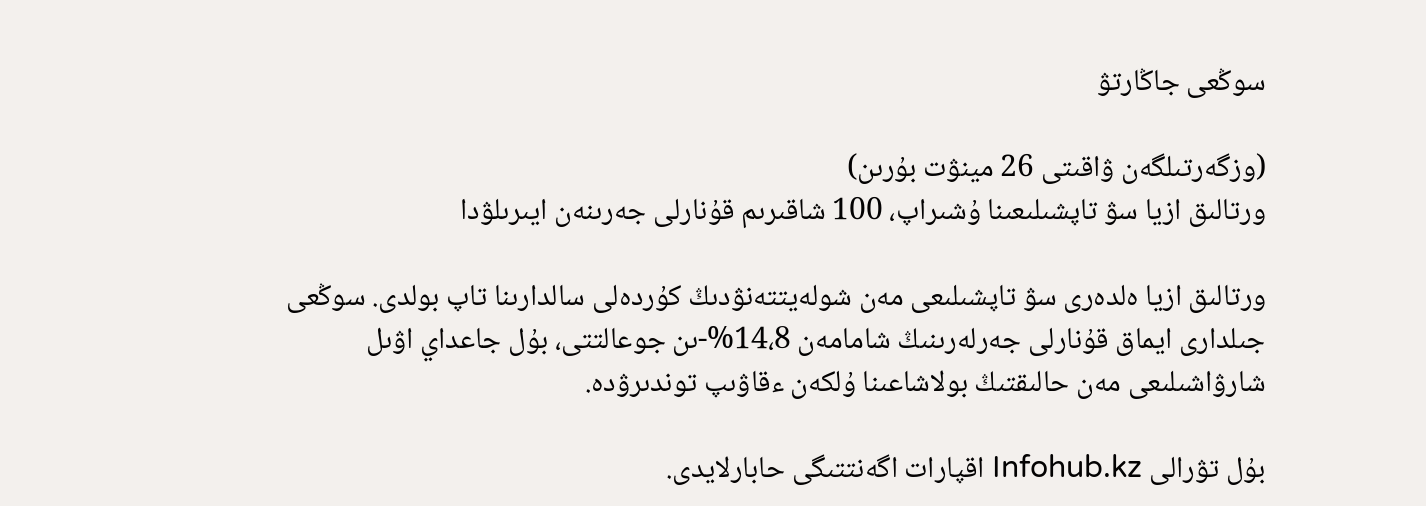سوڭعى جاڭارتۋ

(وزگەرتىلگەن ۋاقىتى 26 مينۋت بۇرىن)
ورتالىق ازيا سۋ تاپشىلىعىنا ۇشىراپ، 100 شاقىرىم قۇنارلى جەرىنەن ايىرىلۋدا

ورتالىق ازيا ەلدەرى سۋ تاپشىلىعى مەن شولەيتتەنۋدىڭ كۇردەلى سالدارىنا تاپ بولدى. سوڭعى جىلدارى ايماق قۇنارلى جەرلەرىنىڭ شامامەن 14،8%-ىن جوعالتتى، بۇل جاعداي اۋىل شارۋاشىلىعى مەن حالىقتىڭ بولاشاعىنا ۇلكەن ءقاۋىپ توندىرۋدە.

بۇل تۋرالى Infohub.kz اقپارات اگەنتتىگى حابارلايدى.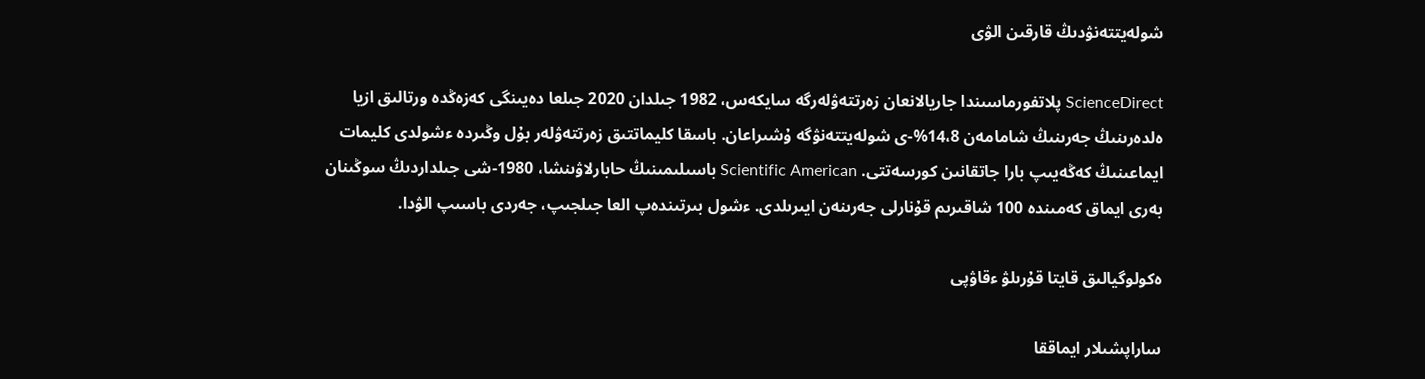شولەيتتەنۋدىڭ قارقىن الۋى

ScienceDirect پلاتفورماسىندا جاريالانعان زەرتتەۋلەرگە سايكەس، 1982 جىلدان 2020 جىلعا دەيىنگى كەزەڭدە ورتالىق ازيا ەلدەرىنىڭ جەرىنىڭ شامامەن 14،8%-ى شولەيتتەنۋگە ۇشىراعان. باسقا كليماتتىق زەرتتەۋلەر بۇل وڭىردە ءشولدى كليمات ايماعىنىڭ كەڭەيىپ بارا جاتقانىن كورسەتتى. Scientific American باسىلىمىنىڭ حابارلاۋىنشا، 1980-شى جىلداردىڭ سوڭىنان بەرى ايماق كەمىندە 100 شاقىرىم قۇنارلى جەرىنەن ايىرىلدى. ءشول بىرتىندەپ العا جىلجىپ، جەردى باسىپ الۋدا.

ەكولوگيالىق قايتا قۇرىلۋ ءقاۋپى

ساراپشىلار ايماققا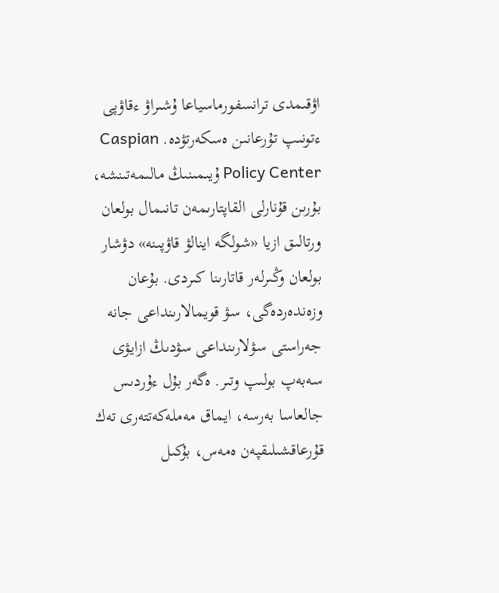اۋقىمدى ترانسفورماسياعا ۇشىراۋ ءقاۋپى ءتونىپ تۇرعانىن ەسكەرتۋدە. Caspian Policy Center ۇيىمىنىڭ مالىمەتىنشە، بۇرىن قۇنارلى القاپتارىمەن تانىمال بولعان ورتالىق ازيا «شولگە اينالۋ قاۋپىنە» دۋشار بولعان وڭىرلەر قاتارىنا كىردى. بۇعان وزەندەردەگى، سۋ قويمالارىنداعى جانە جەراستى سۋلارىنداعى سۋدىڭ ازايۋى سەبەپ بولىپ وتىر. ەگەر بۇل ءۇردىس جالعاسا بەرسە، ايماق مەملەكەتتەرى تەك قۇرعاقشىلىقپەن ەمەس، بۇكىل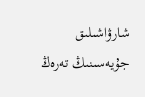شارۋاشىلىق جۇيەسىنىڭ تەرەڭ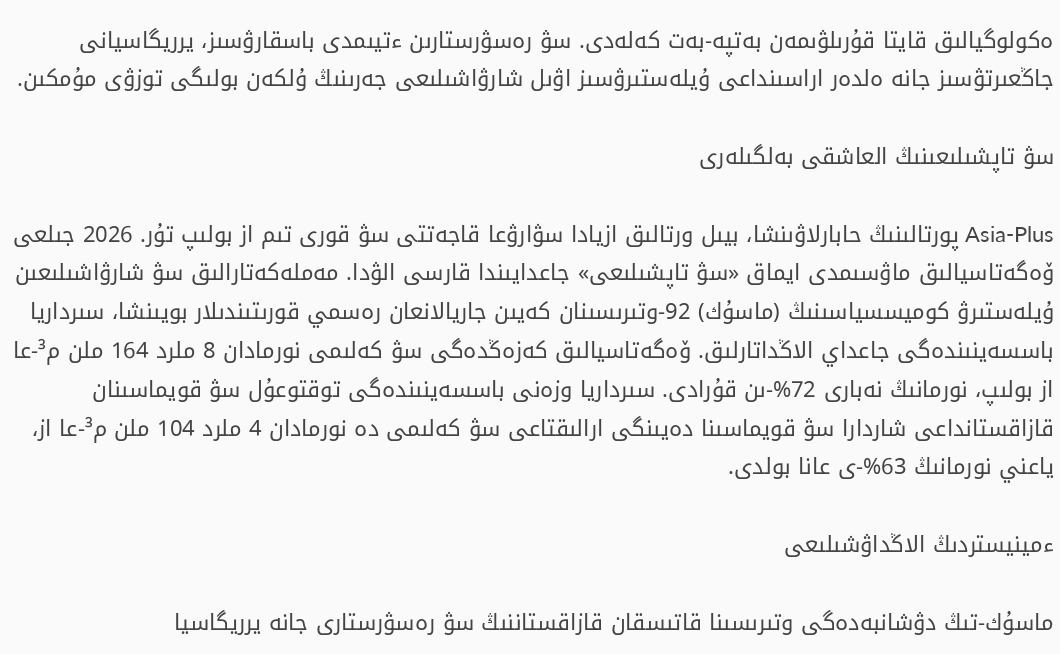ەكولوگيالىق قايتا قۇرىلۋىمەن بەتپە-بەت كەلەدى. سۋ رەسۋرستارىن ءتيىمدى باسقارۋسىز، يرريگاسيانى جاڭعىرتۋسىز جانە ەلدەر اراسىنداعى ۇيلەستىرۋسىز اۋىل شارۋاشىلىعى جەرىنىڭ ۇلكەن بولىگى توزۋى مۇمكىن.

سۋ تاپشىلىعىنىڭ العاشقى بەلگىلەرى

Asia-Plus پورتالىنىڭ حابارلاۋىنشا، بيىل ورتالىق ازيادا سۋارۋعا قاجەتتى سۋ قورى تىم از بولىپ تۇر. 2026 جىلعى ۆەگەتاسيالىق ماۋسىمدى ايماق «سۋ تاپشىلىعى» جاعدايىندا قارسى الۋدا. مەملەكەتارالىق سۋ شارۋاشىلىعىن ۇيلەستىرۋ كوميسسياسىنىڭ (ماسۇك) 92-وتىرىسىنان كەيىن جاريالانعان رەسمي قورىتىندىلار بويىنشا، سىرداريا باسسەينىندەگى جاعداي الاڭداتارلىق. ۆەگەتاسيالىق كەزەڭدەگى سۋ كەلىمى نورمادان 8 ملرد 164 ملن م³-عا از بولىپ، نورمانىڭ نەبارى 72%-ىن قۇرادى. سىرداريا وزەنى باسسەينىندەگى توقتوعۇل سۋ قويماسىنان قازاقستانداعى شاردارا سۋ قويماسىنا دەيىنگى ارالىقتاعى سۋ كەلىمى دە نورمادان 4 ملرد 104 ملن م³-عا از، ياعني نورمانىڭ 63%-ى عانا بولدى.

ءمينيستردىڭ الاڭداۋشىلىعى

ماسۇك-تىڭ دۋشانبەدەگى وتىرىسىنا قاتىسقان قازاقستاننىڭ سۋ رەسۋرستارى جانە يرريگاسيا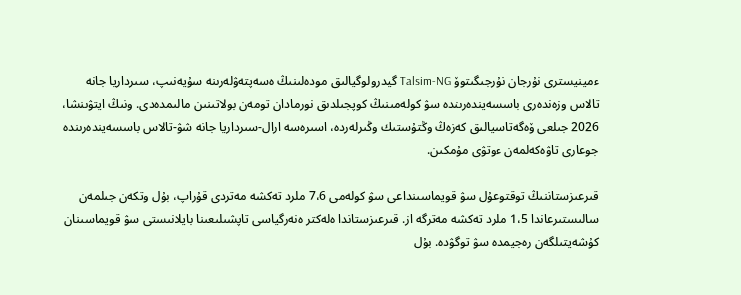ءمينيسترى نۇرجان نۇرجىگىتوۆ Talsim-NG گيدرولوگيالىق مودەلىنىڭ ەسەپتەۋلەرىنە سۇيەنىپ، سىرداريا جانە تالاس وزەندەرى باسسەيندەرىندە سۋ كولەمىنىڭ كوپجىلدىق نورمادان تومەن بولاتىنىن مالىمدەدى. ونىڭ ايتۋىنشا، 2026 جىلعى ۆەگەتاسيالىق كەزەڭ وڭتۇستىك وڭىرلەردە، اسىرەسە ارال-سىرداريا جانە شۋ-تالاس باسسەيندەرىندە جوعارى تاۋەكەلمەن ءوتۋى مۇمكىن.

قىرعىزستاننىڭ توقتوعۇل سۋ قويماسىنداعى سۋ كولەمى 7،6 ملرد تەكشە مەتردى قۇراپ، بۇل وتكەن جىلمەن سالىستىرعاندا 1،5 ملرد تەكشە مەترگە از. قىرعىزستاندا ەلەكتر ەنەرگياسى تاپشىلىعىنا بايلانىستى سۋ قويماسىنان كۇشەيتىلگەن رەجيمدە سۋ توگۋدە. بۇل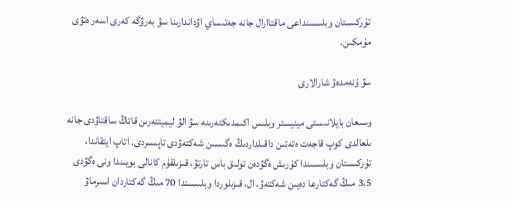تۇركىستان وبلىسىنداعى ماقتاارال جانە جەتىساي اۋداندارىنا سۋ بەرۋگە كەرى اسەر ەتۋى مۇمكىن.

سۋ ۇنەمدەۋ شارالارى

وسىعان بايلانىستى مينيستر وبلىس اكىمدىكتەرىنە سۋ الۋ ليميتتەرىن قاتاڭ ساقتاۋدى جانە ىلعالدى كوپ قاجەت ەتەتىن داقىلداردىڭ ەگىسىن شەكتەۋدى تاپسىردى. اتاپ ايتقاندا، تۇركىستان وبلىسىندا كۇرىش ەگۋدەن تولىق باس تارتۋ، قىزىلقۇم كانالى بويىندا ونى ەگۋدى 3،5 مىڭ گەكتارعا دەيىن شەكتەۋ، ال، قىزىلوردا وبلىسىندا 70 مىڭ گەكتاردان اسىرماۋ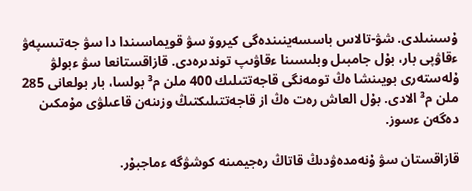ۇسىنىلدى. شۋ-تالاس باسسەينىندەگى كيروۆ سۋ قويماسىندا دا سۋ جەتىسپەۋ ءقاۋپى بار، بۇل جامبىل وبلىسىنا ءقاۋىپ توندىرەدى. قازاقستانعا سۋ ءبولۋ ۇلەستەرى بويىنشا ەڭ تومەنگى قاجەتتىلىك 400 ملن م³ بولسا، بار بولعانى 285 ملن م³ الادى. بۇل العاش رەت ەڭ از قاجەتتىلىكتىڭ وزىنەن قاعىلۋى مۇمكىن دەگەن ءسوز.

قازاقستان سۋ ۇنەمدەۋدىڭ قاتاڭ رەجيمىنە كوشۋگە ءماجبۇر.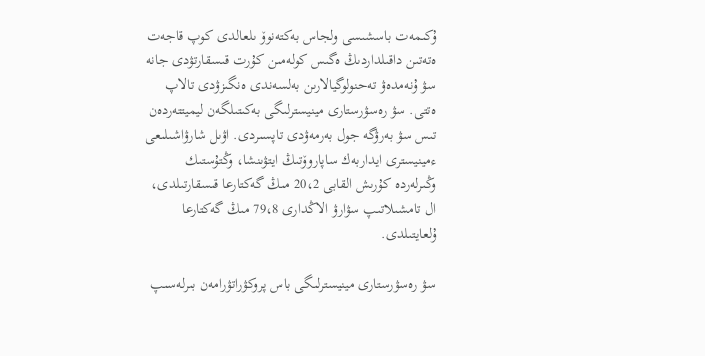ۇكىمەت باسشىسى ولجاس بەكتەنوۆ ىلعالدى كوپ قاجەت ەتەتىن داقىلداردىڭ ەگىس كولەمىن كۇرت قىسقارتۋدى جانە سۋ ۇنەمدەۋ تەحنولوگيالارىن بەلسەندى ەنگىزۋدى تالاپ ەتتى. سۋ رەسۋرستارى مينيسترلىگى بەكىتىلگەن ليميتتەردەن تىس سۋ بەرۋگە جول بەرمەۋدى تاپسىردى. اۋىل شارۋاشىلىعى ءمينيسترى ايداربەك ساپاروۆتىڭ ايتۋىنشا، وڭتۇستىك وڭىرلەردە كۇرىش القابى 20،2 مىڭ گەكتارعا قىسقارتىلدى، ال تامشىلاتىپ سۋارۋ الاڭدارى 79،8 مىڭ گەكتارعا ۇلعايتىلدى.

سۋ رەسۋرستارى مينيسترلىگى باس پروكۋراتۋرامەن بىرلەسىپ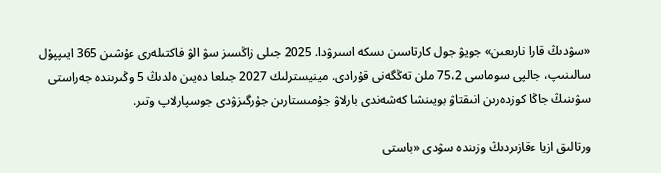«سۋدىڭ قارا نارىعىن» جويۋ جول كارتاسىن ىسكە اسىرۋدا. 2025 جىلى زاڭسىز سۋ الۋ فاكتىلەرى ءۇشىن 365 ايىپپۇل سالىنىپ، جالپى سوماسى 75،2 ملن تەڭگەنى قۇرادى. مينيسترلىك 2027 جىلعا دەيىن ەلدىڭ 5 وڭىرىندە جەراستى سۋىنىڭ جاڭا كوزدەرىن انىقتاۋ بويىنشا كەشەندى بارلاۋ جۇمىستارىن جۇرگىزۋدى جوسپارلاپ وتىر.

ورتالىق ازيا ءقازىردىڭ وزىندە سۋدى «باستى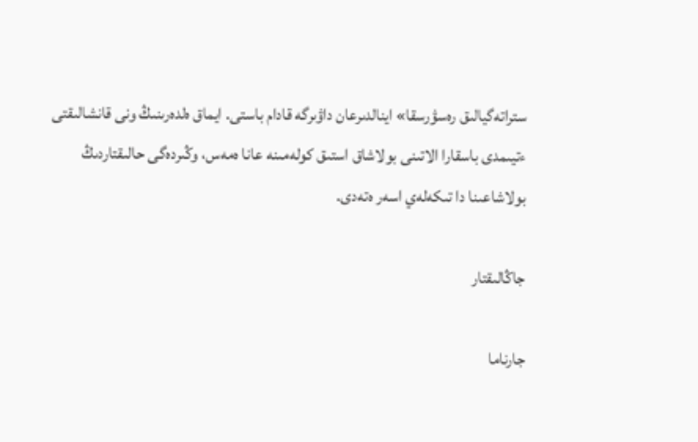ستراتەگيالىق رەسۋرسقا» اينالدىرعان داۋىرگە قادام باستى. ايماق ەلدەرىنىڭ ونى قانشالىقتى ءتيىمدى باسقارا الاتىنى بولاشاق استىق كولەمىنە عانا ەمەس، وڭىردەگى حالىقتاردىڭ بولاشاعىنا دا تىكەلەي اسەر ەتەدى.

جاڭالىقتار

جارناما